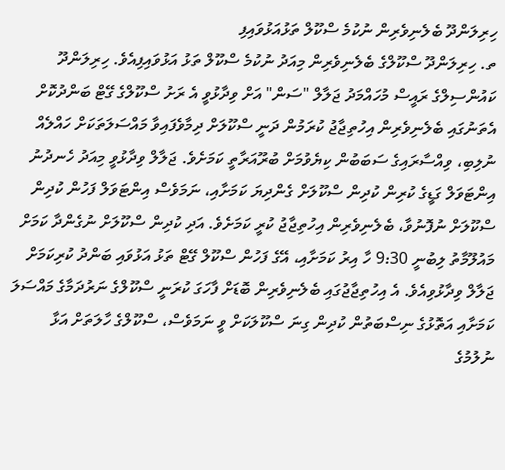ހިރިލަންދޫ ބެލެނިވެރިން ނުކުމެ ސްކޫލް ތަޅުއަޅުވައިފި
ތ. ހިރިލަންދޫ ސްކޫލްގެ ބެލެނިވެރިން މިއަދު ނުކުމެ ސްކޫލް ތަޅު އަޅުވައިފިއެވެ. ހިރިލަންދޫ ކައުންސިލްގެ ރައީސް މުހައްމަދު ޖަލާލް "ސަން" އަށް ވިދާޅުވީ އެ ރަށު ސްކޫލްގެ ގޭޓް ބަންދުކޮށް އެތަނުގައި ބެލެނިވެރިން އިހުތިޖާޖު ކުރަމުން ދަނީ ސްކޫލަށް ދިމާވެފައިވާ މައްސަލަތަކަށް ހައްލެއް ނުލިބި، ވިއްސާރައިގެ ސަބަބުން ކިޔެވުމަށް ބުރޫއަރާތީ ކަމަށެވެ. ޖަލާލް ވިދާޅުވީ މިއަދު ހެނދުނު އިންޓަވަލް ގަޑީގެ ކުރިން ކުދިން ސްކޫލަށް ގެންދިޔަ ކަމަށާއި، ނަމަވެސް އިންޓަވަލް ފަހުން ކުދިން ސްކޫލަށް ނުފޮނުވާ، ބެލެނިވެރިން އިހުތިޖާޖު ކުރީ ކަމަށެވެ. އަދި ކުދިން ސްކޫލަށް ނުގެންދާ ކަމަށް މައުލޫމާތު ލިބުނީ 9:30 ހާ އިރު ކަމަށާއި، އޭގެ ފަހުން ސްކޫލް ގޭޓް ތަޅު އަޅުވައި ބަންދު ކުރިކަމަށް ޖަލާލް ވިދާޅުވިއެވެ. އެ އިހުތިޖާޖުގައި ބެލެނިވެރިން ބޮޑަށް ފާހަގަ ކުރަނީ ސްކޫލްގެ ނަރުދަމާގެ މައްސަލަ ކަމަށާއި އަތޮޅުގެ ނިސްބަތުން ކުދިން ގިނަ ސްކޫލަކަށް ވީ ނަމަވެސް، ސްކޫލްގެ ހާލަތަށް އަޅާ ނުލުމުގެ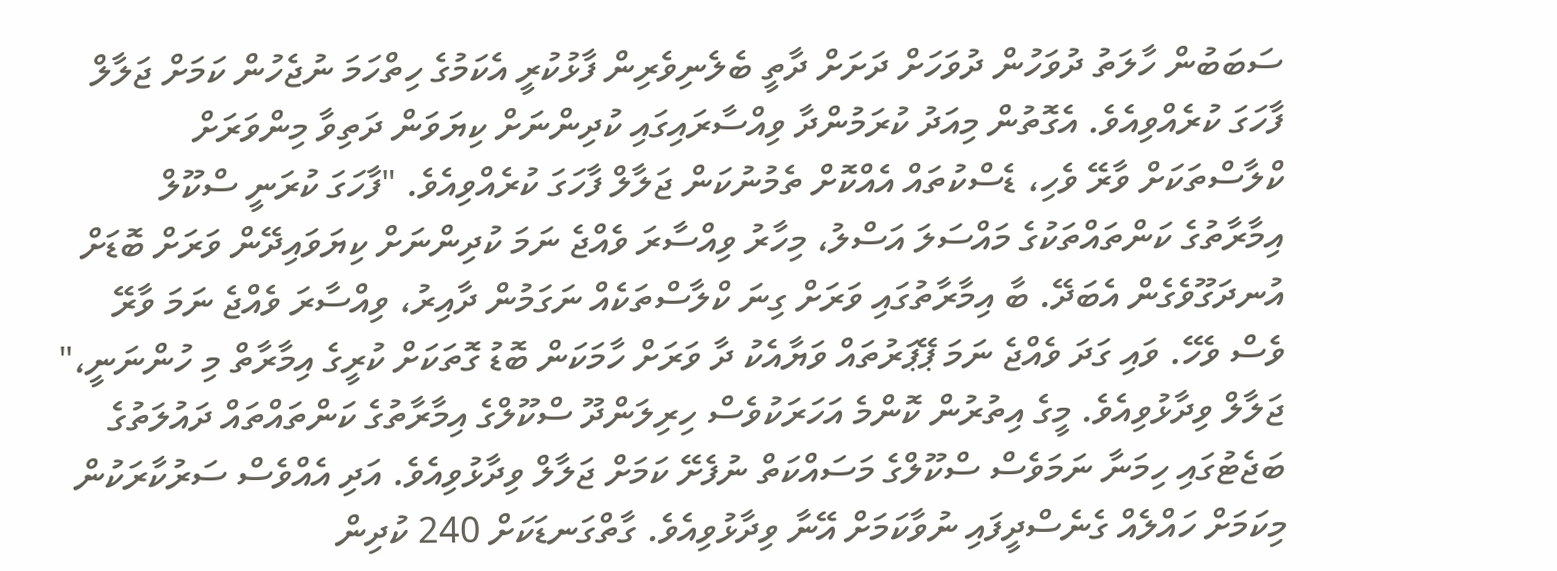ސަބަބުން ހާލަތު ދުވަހުން ދުވަހަށް ދަށަށް ދާތީ ބެލެނިވެރިން ފާޅުކުރީ އެކަމުގެ ހިތްހަމަ ނުޖެހުން ކަމަށް ޖަލާލް ފާހަގަ ކުރެއްވިއެވެ. އެގޮތުން މިއަދު ކުރަމުންދާ ވިއްސާރައިގައި ކުދިންނަށް ކިޔަވަން ދަތިވާ މިންވަރަށް ކްލާސްތަކަށް ވާރޭ ވެހި، ޑެސްކުތައް އެއްކޮށް ތެމުނުކަން ޖަލާލް ފާހަގަ ކުރެއްވިއެވެ. "ފާހަގަ ކުރަނީ ސްކޫލް އިމާރާތުގެ ކަންތައްތަކުގެ މައްސަލަ އަސްލު، މިހާރު ވިއްސާރަ ވެއްޖެ ނަމަ ކުދިންނަށް ކިޔަވައިދޭން ވަރަށް ބޮޑަށް އުނދަގޫވެގެން އެބަދޭ. ބާ އިމާރާތުގައި ވަރަށް ގިނަ ކްލާސްތަކެއް ނަގަމުން ދާއިރު، ވިއްސާރަ ވެއްޖެ ނަމަ ވާރޭ ވެސް ވެހޭ. ވައި ގަދަ ވެއްޖެ ނަމަ ޕޭޕަރުތައް ވަޔާއެކު ދާ ވަރަށް ހާމަކަން ބޮޑު ގޮތަކަށް ކުރީގެ އިމާރާތް މި ހުންނަނީ،" ޖަލާލް ވިދާޅުވިއެވެ. މީގެ އިތުރުން ކޮންމެ އަހަރަކުވެސް ހިރިލަންދޫ ސްކޫލްގެ އިމާރާތުގެ ކަންތައްތައް ދައުލަތުގެ ބަޖެޓުގައި ހިމަނާ ނަމަވެސް ސްކޫލްގެ މަސައްކަތް ނުފެށޭ ކަމަށް ޖަލާލް ވިދާޅުވިއެވެ. އަދި އެއްވެސް ސަރުކާރަކުން މިކަމަށް ހައްލެއް ގެނެސްދީފައި ނުވާކަމަށް އޭނާ ވިދާޅުވިއެވެ. ގާތްގަނޑަކަށް 240 ކުދިން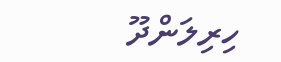ހިރިލަންދޫ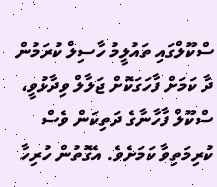ސްކޫލްގައި ތައުލީމު ހާސިލް ކުރަމުން ދާ ކަމަށް ފާހަގަކޮށް ޖަލާލް ވިދާޅުވީ، ސްކޫލް ފާހާނާގެ ދަތިކަން ވެސް ކުރިމަތިވާ ކަމަށެވެ. އެގޮތުން ހުރިހާ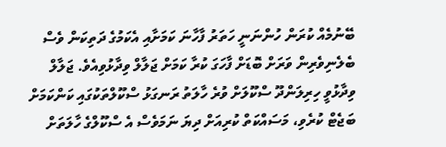ބޭނުމެއް ކުރަން ހުންނަނީ ހަތަރު ފާހާނަ ކަމަށާއި އެކަމުގެ ދަތިކަން ވެސް ބެލެނިވެރިން ވަރަށް ބޮޑަށް ފާހަގަ ކުރާ ކަމަށް ޖަލާލް ވިދާޅުވިއެވެ. ޖަލާލް ވިދާޅުވީ ހިރިލަންދޫ ސްކޫލަށް ވުރެ ހާލަތު ރަނގަޅު ސްކޫލްތަކުގައި ކަންކަމަށް ބަޖެޓް ކުރެވި، މަސައްކަތް ކުރިއަށް ދިޔަ ނަމަވެސް އެ ސްކޫލްގެ ހާލަތަށް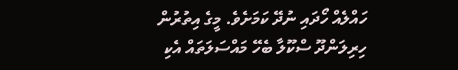ހައްލެއް ހޯދައި ނުދޭ ކަމަށެވެ. މީގެ އިތުރުން ހިރިލަންދޫ ސްކޫލާ ބެހޭ މައްސަލަތައް އެކި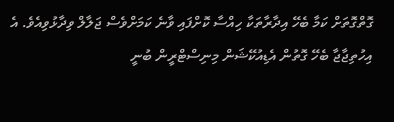ގޮތްގޮތަށް ކަމާ ބެހޭ އިދާރާތަކާ ހިއްސާ ކޮށްފައި ވާނެ ކަމަށްވެސް ޖަލާލް ވިދާޅުވިއެވެ. އެ އިހުތިޖާޖާ ބެހޭ ގޮތުން އެޑިއުކޭޝަން މިނިސްޓްރީން ބުނީ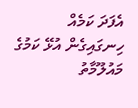އެފަދަ ކަމެއް ހިނގައިގެން އުޅޭ ކަމުގެ މައުލޫމާތު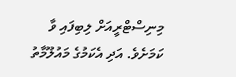މިނިސްޓްރީއަށް ލިބިފައި ވާ ކަމަށެވެ. އަދި އެކަމުގެ މައުލޫމާތު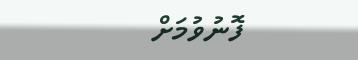ފޮނުވުމަށް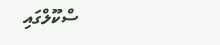ސްކޫލްގައި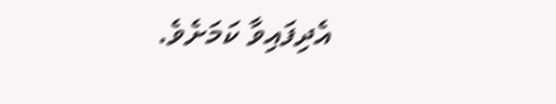އެދިފައިވާ ކަމަށެވެ.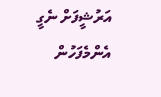އަރުޝީފަށް ނެގީ
އެންމެފަހުން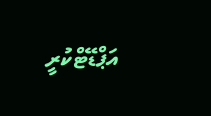އަޕްޑޭޓްކުރީ